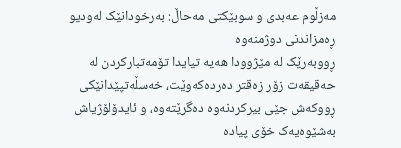مەزڵوم عەبدی و سوبێکتی مەحاڵ: بەرخودانێک لەودیو ڕەمزاندنی دوژمنەوە
ڕووبەرێک لە مێژوودا هەیە تیایدا تۆمەتبارکردن لە حەقیقەت زۆر زەقتر دەردەکەوێت، خەسڵەتپێدانێکی ڕووکەش جێی بیرکردنەوە دەگرێتەوە، و ئایدۆلۆژیاش بەشێوەیەک خۆی پیادە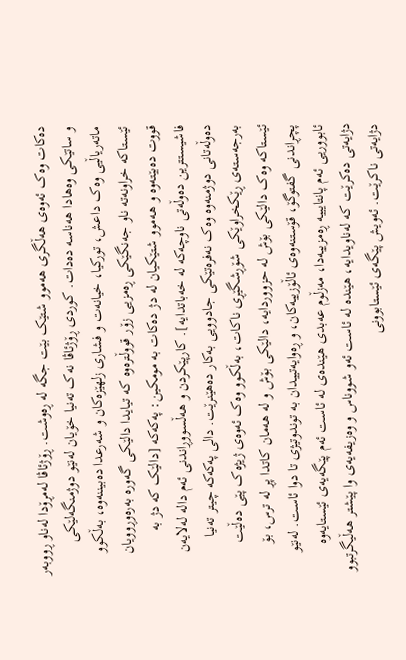دەکات وەک ئەوەی هەڵگری هەموو شتێک بێت جگە لە ڕەوشت. ڕۆژئاڤا لەمڕۆدا لەناو ڕووبەر و ساتێکی وەهادا هەناسە دەدات. کوردی ڕۆژئاڤا نەک تەنیا خۆیان لەنێو دوژمنگەلێکی ماتەریاڵیی وەک داعش، تورکیا، خیانەت و فشاری زلهێزەکان و شەرعدا دەبیننەوە، بەڵکوو ئێستاکە خراونەتە ناو جەنگێکی ڕەمزیی زۆر قووڵترەوە کە تیایدا دالێکی گەورە بەرەوڕوویان قووت دەبێتەوە و هەموو شتێکیان لە دژ دەکات بە مومکین: پەکەکە [دالێک کە دژ بە فاشیستترین دەوڵەتی ناوچەکە لە خەباتدایە]. کارپێکردن و هەڵسووڕاندنی ئەم دالە لەلایەن دەوڵەتانی دوژمنەوە وەک نەفرەتێکی جادوویی بەکار دەهێنرێت. دالی پەکەکە چیتر تەنیا بەرجەستەی ڕێکخراوێکی شۆڕشگێڕی ناکات، بەڵکوو وەک ئەوەی ژیژەک پێی دەڵێت ئێستاکە وەک دالێکی بۆش لە حزووردایە، دالێکی بۆش و لە هەمان کاتدا پڕ لە ترس، بۆ پچڕاندنی گفتوگۆ، قۆستنەوەی ئاڵۆزییەکان، و ڕەوایەتییدان بە توندوتیژی تا دوا ئاست. لەنێو ئابووریی ئەم پانتایییە ڕەمزییەدا، مەزڵوم عەبدی هێندەی لە ئاست ئەم پێگەیەی ئێستایەوە دژایەتی دەکرێت کە لەناویدایە، هێندە لە ئاست ئەو شووناس و وەزیفەیەی وا پێشتر هەڵیگرتبوو دژایەتی ناکرێت. ئەویش پێگەی ئێستابوونی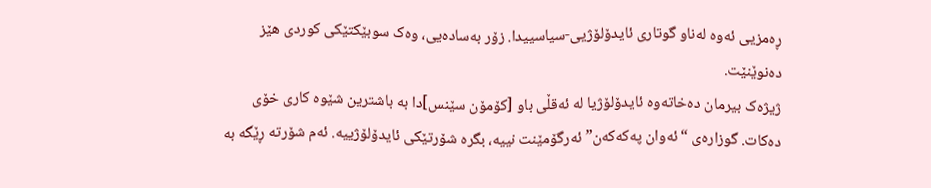ڕەمزیی ئەوە لەناو گوتاری ئایدۆلۆژیی-سیاسییدا. زۆر بەسادەیی، وەک سوبێکتێکی کوردی هێز دەنوێنێت.
ژیژەک بیرمان دەخاتەوە ئایدۆلۆژیا لە ئەقڵی باو [کۆمۆن سێنس]دا بە باشترین شێوە کاری خۆی دەکات. گوزارەی “ئەوان پەکەکەن” ئەرگۆمێنت نییە، بگرە شۆرتێکی ئایدۆلۆژییە. ئەم شۆرتە ڕێگە بە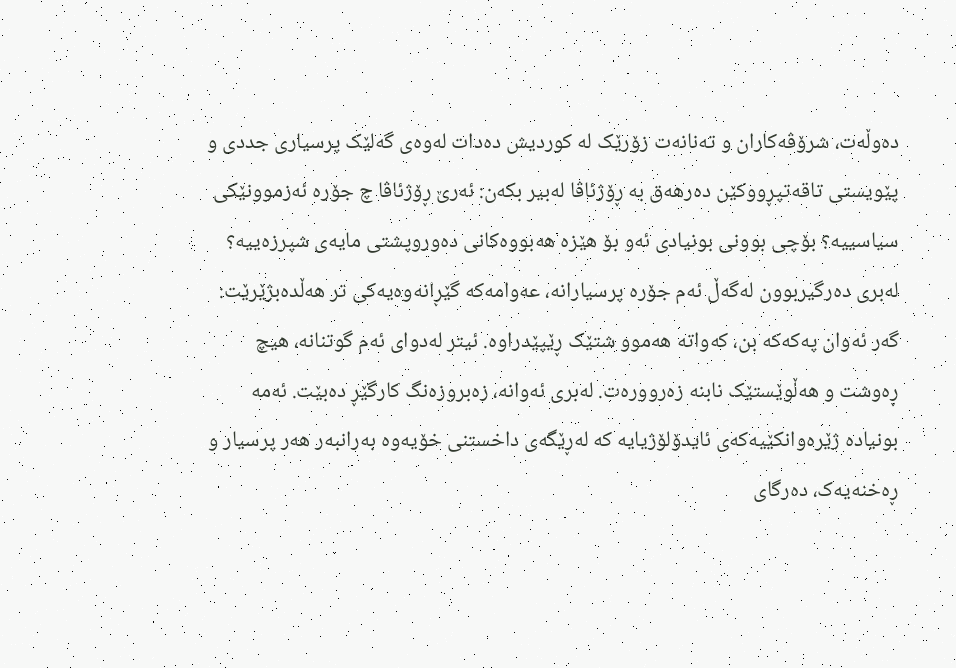دەوڵەت، شرۆڤەکاران و تەنانەت زۆرێک لە کوردیش دەدات لەوەی گەلێک پرسیاری جددی و پێویستی تاقەتپڕووکێن دەرهەق بە ڕۆژئاڤا لەبیر بکەن: ئەرێ ڕۆژئاڤا چ جۆرە ئەزموونێکی سیاسییە؟ بۆچی بوونی بونیادی ئەو بۆ هێزە هەبووەکانی دەوروپشتی مایەی شپرزەییە؟ لەبری دەرگیربوون لەگەڵ ئەم جۆرە پرسیارانە، عەوامەکە گێڕانەوەیەکی تر هەڵدەبژێرێت: گەر ئەوان پەکەکە بن، کەواتە هەموو شتێک ڕێپێدراوە. ئیتر لەدوای ئەم گوتنانە، هیچ ڕەوشت و هەڵوێستێک نابنە زەروورەت. لەبری ئەوانە، زەبروزەنگ کارگێڕ دەبێت. ئەمە بونیادە ژێرەوانکێیەکەی ئایدۆلۆژیایە کە لەڕێگەی داخستنی خۆیەوە بەرانبەر هەر پرسیار و ڕەخنەیەک، دەرگای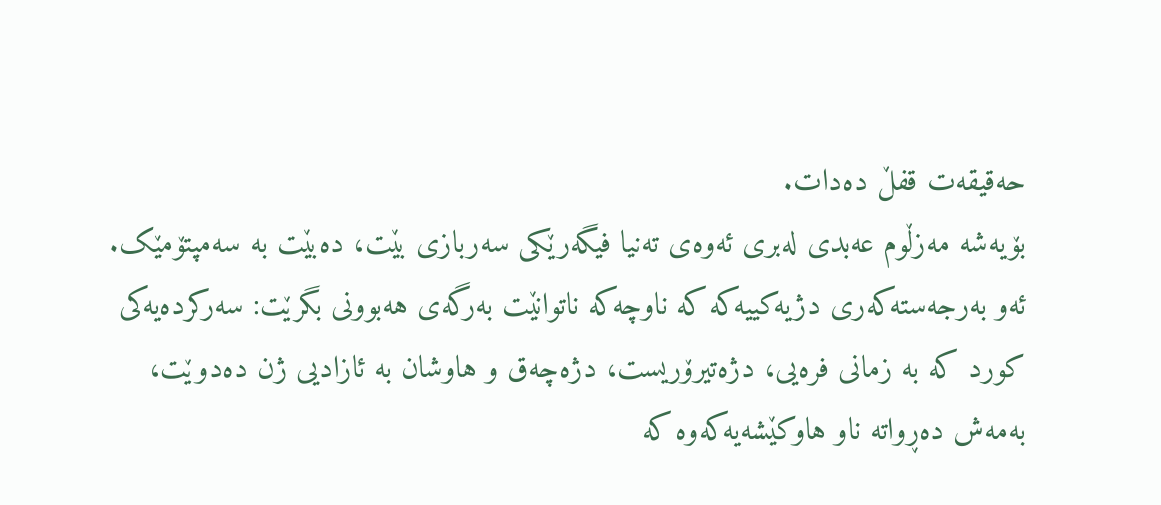حەقیقەت قفڵ دەدات.
بۆیەشە مەزڵوم عەبدی لەبری ئەوەی تەنیا فیگەرێکی سەربازی بێت، دەبێت بە سەمپتۆمێک. ئەو بەرجەستەکەری دژیەکییەکە کە ناوچەکە ناتوانێت بەرگەی هەبوونی بگرێت: سەرکردەیەکی کورد کە بە زمانی فرەیی، دژەتیرۆریست، دژەچەق و هاوشان بە ئازادیی ژن دەدوێت، بەمەش دەڕواتە ناو هاوکێشەیەکەوە کە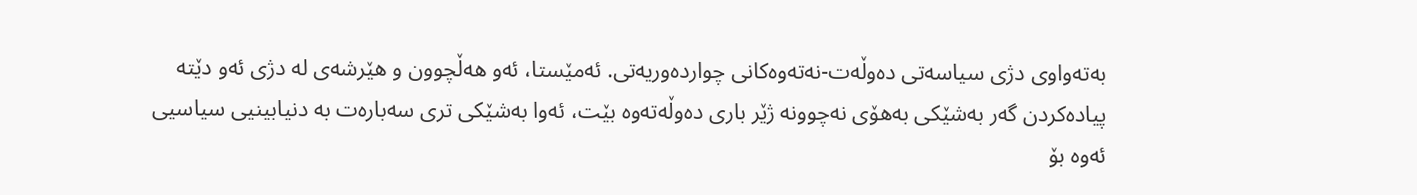بەتەواوی دژی سیاسەتی دەوڵەت-نەتەوەکانی چواردەوریەتی. ئەمێستا، ئەو هەڵچوون و هێرشەی لە دژی ئەو دێتە پیادەکردن گەر بەشێکی بەهۆی نەچوونە ژێر باری دەوڵەتەوە بێت، ئەوا بەشێکی تری سەبارەت بە دنیابینیی سیاسیی ئەوە بۆ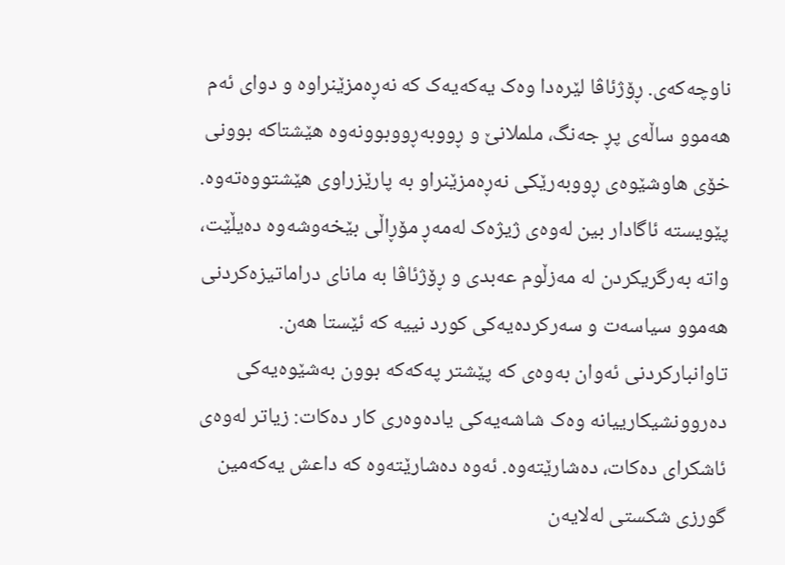ناوچەکەی. ڕۆژئاڤا لێرەدا وەک یەکەیەک کە نەڕەمزێنراوە و دوای ئەم هەموو ساڵەی پڕ جەنگ، ململانێ و ڕووبەڕووبوونەوە هێشتاکە بوونی خۆی هاوشێوەی ڕووبەرێکی نەڕەمزێنراو بە پارێزراوی هێشتووەتەوە.
پێویستە ئاگادار بین لەوەی ژیژەک لەمەڕ مۆڕاڵی بێخەوشەوە دەیڵێت، واتە بەرگریکردن لە مەزڵوم عەبدی و ڕۆژئاڤا بە مانای دراماتیزەکردنی هەموو سیاسەت و سەرکردەیەکی کورد نییە کە ئێستا هەن. تاوانبارکردنی ئەوان بەوەی کە پێشتر پەکەکە بوون بەشێوەیەکی دەروونشیکارییانە وەک شاشەیەکی یادەوەری کار دەکات: زیاتر لەوەی ئاشکرای دەکات، دەشارێتەوە. ئەوە دەشارێتەوە کە داعش یەکەمین گورزی شکستی لەلایەن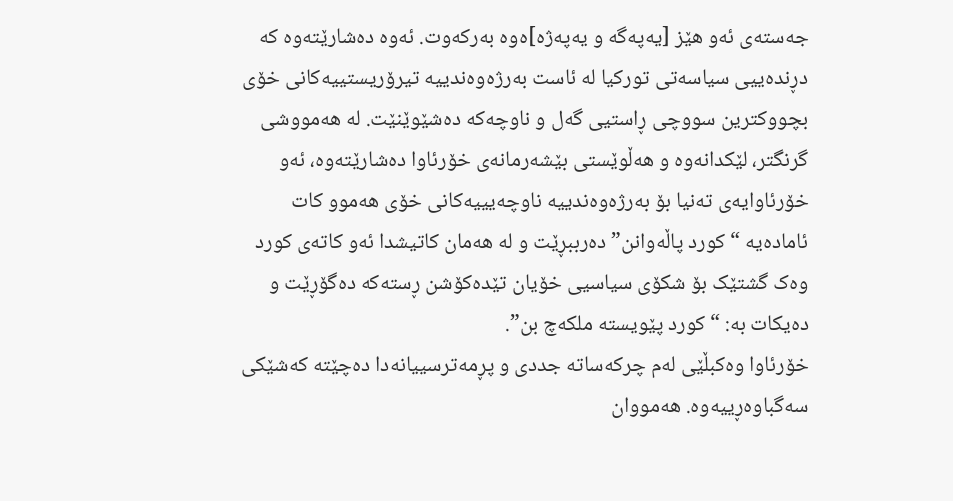جەستەی ئەو هێز [یەپەگە و یەپەژە]ەوە بەرکەوت. ئەوە دەشارێتەوە کە دڕندەییی سیاسەتی تورکیا لە ئاست بەرژەوەندییە تیرۆریستییەکانی خۆی بچووکترین سووچی ڕاستیی گەل و ناوچەکە دەشێوێنێت. لە هەمووشی گرنگتر، لێکدانەوە و هەڵوێستی بێشەرمانەی خۆرئاوا دەشارێتەوە، ئەو خۆرئاوایەی تەنیا بۆ بەرژەوەندییە ناوچەیییەکانی خۆی هەموو کات ئامادەیە “کورد پاڵەوانن” دەرببڕێت و لە هەمان کاتیشدا ئەو کاتەی کورد وەک گشتێک بۆ شکۆی سیاسیی خۆیان تێدەکۆشن ڕستەکە دەگۆڕێت و دەیکات بە: “کورد پێویستە ملکەچ بن”.
خۆرئاوا وەکبڵێی لەم چرکەساتە جددی و پڕمەترسییانەدا دەچێتە کەشێکی سەگباوەڕییەوە. هەمووان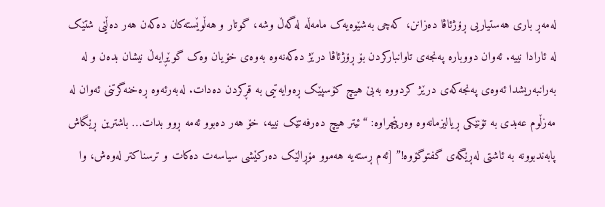لەمەڕ باری هەستیاریی ڕۆژئاڤا دەزانن، کەچی بەشێوەیەک مامەڵە لەگەڵ وشە، گوتار و هەڵوێستەکان دەکەن هەر دەڵێی شتێک لە ئارادا نییە. ئەوان دووبارە پەنجەی تاوانبارکردن بۆ ڕۆژئاڤا درێژ دەکەنەوە بەوەی خۆیان وەک گوێڕایەڵ نیشان بدەن و لە بەرانبەریشدا ئەوەی پەنجەکەی درێژ کردووە بەبێ هیچ کۆسپێک ڕەوایەتیی بە قڕکردن دەدات. لەبەرئەوە ڕەخنەگرتنی ئەوان لە مەزڵوم عەبدی بە تۆنێکی ڕیالیزمانەوە وەرپێچراوە: “ئیتر هیچ دەرفەتێک نییە، خۆ هەر دەبوو ئەمە ڕوو بدات… باشترین ڕێگاش پابەندبوونە بە ئاشتی لەڕێگەی گفتوگۆوە!” [ئەم ڕستەیە هەموو مۆڕالێک دەرکێشی سیاسەت دەکات و ترسناکتر لەوەش، وا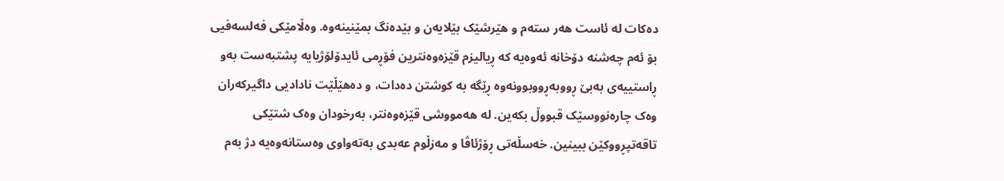دەکات لە ئاست هەر ستەم و هێرشێک بێلایەن و بێدەنگ بمێنینەوە. وەڵامێکی فەلسەفیی بۆ ئەم چەشنە دۆخانە ئەوەیە کە ڕیالیزم قێزەوەنترین فۆڕمی ئایدۆلۆژیایە پشتبەست بەو ڕاستییەی بەبێ ڕووبەڕووبوونەوە ڕێگە بە کوشتن دەدات، و دەهێڵێت نادادیی داگیرکەران وەک چارەنووسێک قبووڵ بکەین. لە هەمووشی قێزەوەنتر، بەرخودان وەک شتێکی تاقەتپڕووکێن ببینین. خەسڵەتی ڕۆژئاڤا و مەزڵوم عەبدی بەتەواوی وەستانەوەیە دژ بەم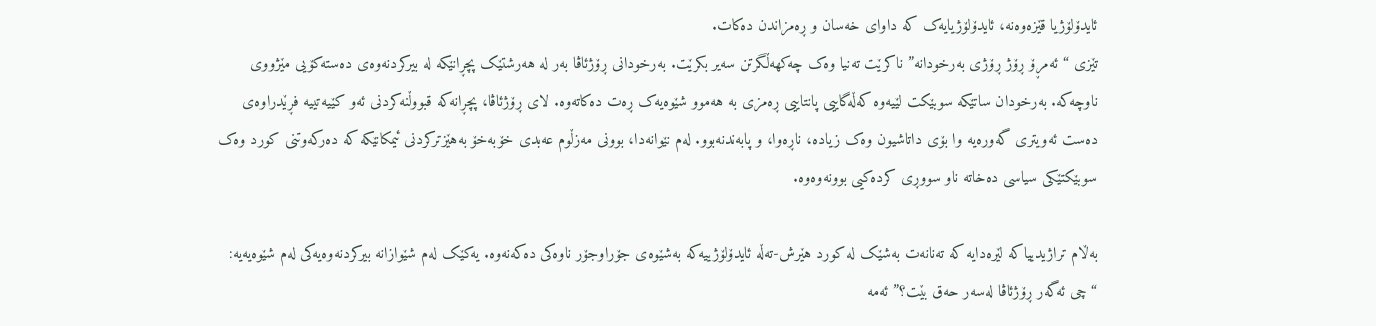ئایدۆلۆژیا قێزەوەنە، ئایدۆلۆژیایەک کە داوای خەسان و ڕەمزاندن دەکات.
تێزی “ئەمڕۆ ڕۆژ ڕۆژی بەرخودانە” ناکرێت تەنیا وەک چەکهەڵگرتن سەیر بکرێت. بەرخودانی ڕۆژئاڤا بەر لە هەرشتێک پچڕانێکە لە بیرکردنەوەی دەستەکۆیی مێژووی ناوچەکە. بەرخودان ساتێکە سوبێکت لێیەوە کەڵەگاییی پانتاییی ڕەمزی بە هەموو شێوەیەک ڕەت دەکاتەوە. لای ڕۆژئاڤا، پچڕانەکە قبووڵنەکردنی ئەو کێیەتییە فڕێدراوەی دەست ئەویتری گەورەیە وا بۆی داتاشیون وەک زیادە، ناڕەوا، و پابەندنەبوو. لەم نێوانەدا، بوونی مەزڵوم عەبدی خۆبەخۆ بەهێزترکردنی ئیمکانێکە کە دەرکەوتنی کورد وەک سوبێکتێکی سیاسی دەخاتە ناو سووڕی کردەکیی بوونەوەوە.

بەڵام تراژیدییاکە لێرەدایە کە تەنانەت بەشێک لە کورد هێرش-تەڵە ئایدۆلۆژییەکە بەشێوەی جۆراوجۆر ناوەکی دەکەنەوە. یەکێک لەم شێوازانە بیرکردنەوەیەکی لەم شێوەیەیە: “چی ئەگەر ڕۆژئاڤا لەسەر حەق بێت؟” ئەمە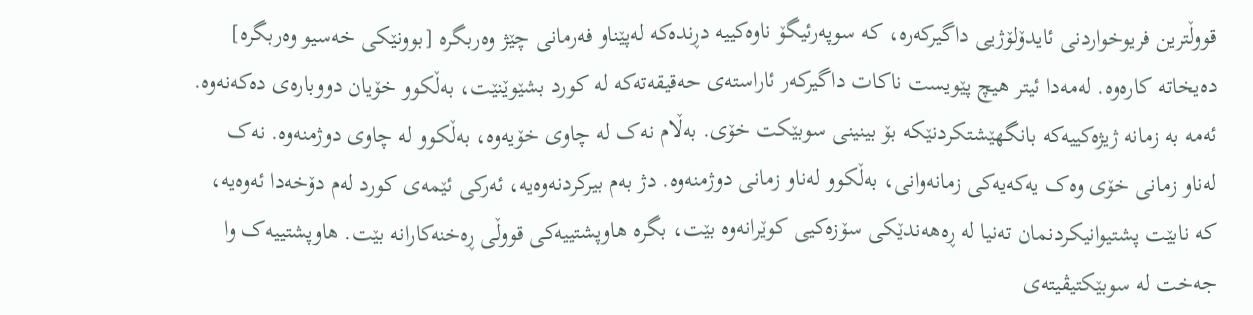قووڵترین فریوخواردنی ئایدۆلۆژیی داگیرکەرە، کە سوپەرئیگۆ ناوەکییە دڕندەکە لەپێناو فەرمانی چێژ وەربگرە [بوونێکی خەسیو وەربگرە] دەیخاتە کارەوە. لەمەدا ئیتر هیچ پێویست ناکات داگیرکەر ئاراستەی حەقیقەتەکە لە کورد بشێوێنێت، بەڵکوو خۆیان دووبارەی دەکەنەوە. ئەمە بە زمانە ژیژەکییەکە بانگهێشتکردنێکە بۆ بینینی سوبێکت خۆی. بەڵام نەک لە چاوی خۆیەوە، بەڵکوو لە چاوی دوژمنەوە. نەک لەناو زمانی خۆی وەک یەکەیەکی زمانەوانی، بەڵکوو لەناو زمانی دوژمنەوە. دژ بەم بیرکردنەوەیە، ئەرکی ئێمەی کورد لەم دۆخەدا ئەوەیە، کە نابێت پشتیوانیکردنمان تەنیا لە ڕەهەندێکی سۆزەکیی کوێرانەوە بێت، بگرە هاوپشتییەکی قووڵی ڕەخنەکارانە بێت. هاوپشتییەک وا جەخت لە سوبێکتیڤیتەی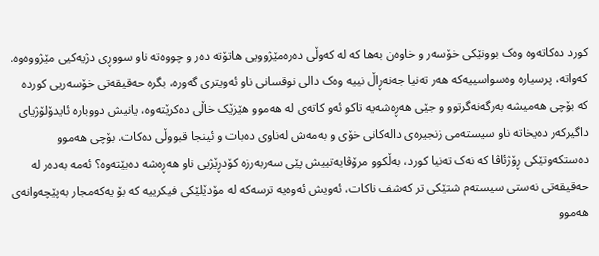کورد دەکاتەوە وەک بوونێکی خۆسەر و خاوەن بەها کە لە کەوڵی دەرەمێژوویی هاتۆتە دەر و چووەتە ناو سووڕی دژیەکیی مێژووەوە.
کەواتە، پرسیارە وەسواسییەکە هەر تەنیا جەنەڕاڵ نییە وەک دالی نوقسانی ناو ئەویتری گەورە، بگرە حەقیقەتی خۆسەریی کوردە کە بۆچی هەمیشە بەرگەنەگرتوو و جێی هەڕەشەیە تاکو ئەو کاتەی لە هەموو هێزێک خاڵی دەکرێتەوە، یانیش دووبارە ئایدۆلۆژیای داگیرکەر دەیخاتە ناو سیستەمی زنجیرەی دالەکانی خۆی و بەمەش لەناوی دەبات و ئینجا قبووڵی دەکات. بۆچی هەموو دەستکەوتێکی ڕۆژئاڤا کە نەک تەنیا کورد، بەڵکوو مرۆڤایەتییش پێی سەربەرزە کۆدڕێژیی ناو هەڕەشە دەبێتەوە؟ ئەمە بەدەر لە حەقیقەتی نەستی سیستەم شتێکی تر کەشف ناکات، ئەویش ئەوەیە ترسەکە لە مۆدێلێکی فیکرییە کە بۆ یەکەمجار بەپێچەوانەی هەموو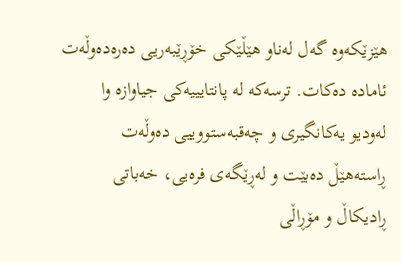هێزێکەوە گەل لەناو هێڵێکی خۆڕێبەریی دەرەدەوڵەت ئامادە دەکات. ترسەکە لە پانتایییەکی جیاوازە وا لەودیو یەکانگیری و چەقبەستووییی دەوڵەت ڕاستەهێڵ دەبێت و لەڕێگەی فرەیی، خەباتی ڕادیکاڵ و مۆڕاڵی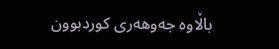باڵاوە جەوهەری کوردبوون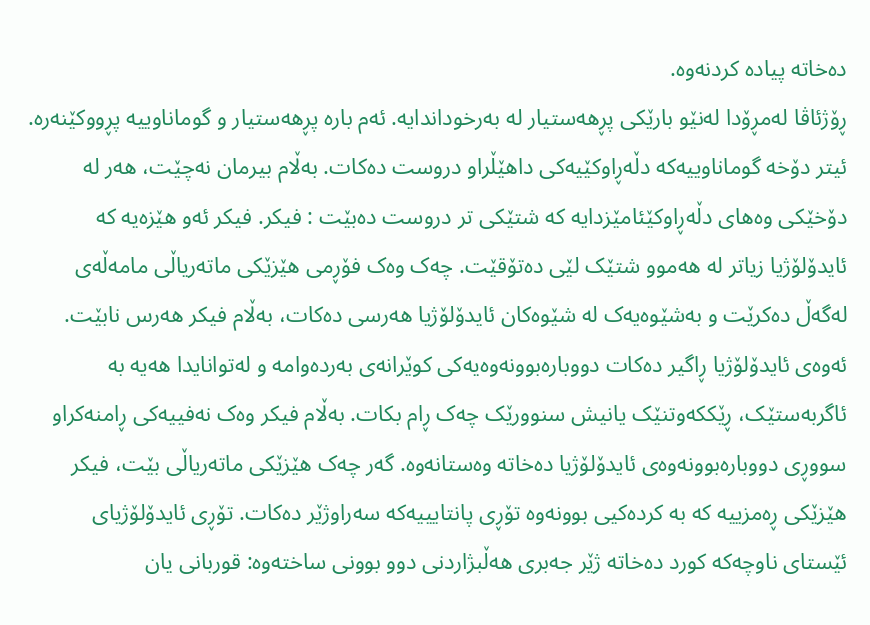دەخاتە پیادە کردنەوە.
ڕۆژئاڤا لەمڕۆدا لەنێو بارێکی پڕهەستیار لە بەرخوداندایە. ئەم بارە پڕهەستیار و گوماناوییە پڕووکێنەرە. ئیتر دۆخە گوماناوییەکە دڵەڕاوکێیەکی داهێڵراو دروست دەکات. بەڵام بیرمان نەچێت، هەر لە دۆخێکی وەهای دڵەڕاوکێئامێزدایە کە شتێکی تر دروست دەبێت : فیکر. فیکر ئەو هێزەیە کە ئایدۆلۆژیا زیاتر لە هەموو شتێک لێی دەتۆقێت. چەک وەک فۆڕمی هێزێکی ماتەریاڵی مامەڵەی لەگەڵ دەکرێت و بەشێوەیەک لە شێوەکان ئایدۆلۆژیا هەرسی دەکات، بەڵام فیکر هەرس نابێت. ئەوەی ئایدۆلۆژیا ڕاگیر دەکات دووبارەبوونەوەیەکی کوێرانەی بەردەوامە و لەتوانایدا هەیە بە ئاگربەستێک، ڕێککەوتنێک یانیش سنوورێک چەک ڕام بکات. بەڵام فیکر وەک نەفییەکی ڕامنەکراو سووڕی دووبارەبوونەوەی ئایدۆلۆژیا دەخاتە وەستانەوە. گەر چەک هێزێکی ماتەریاڵی بێت، فیکر هێزێکی ڕەمزییە کە بە کردەکیی بوونەوە تۆڕی پانتایییەکە سەراوژێر دەکات. تۆڕی ئایدۆلۆژیای ئێستای ناوچەکە کورد دەخاتە ژێر جەبری هەڵبژاردنی دوو بوونی ساختەوە: قوربانی یان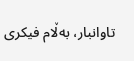تاوانبار، بەڵام فیکری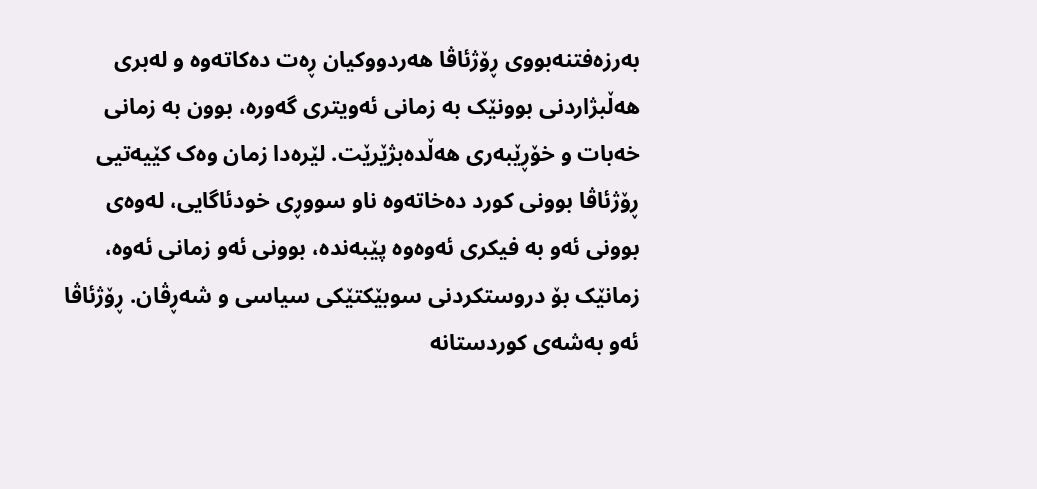بەرزەفتنەبووی ڕۆژئاڤا هەردووکیان ڕەت دەکاتەوە و لەبری هەڵبژاردنی بوونێک بە زمانی ئەویتری گەورە، بوون بە زمانی خەبات و خۆڕێبەری هەڵدەبژێرێت. لێرەدا زمان وەک کێیەتیی ڕۆژئاڤا بوونی کورد دەخاتەوە ناو سووڕی خودئاگایی، لەوەی بوونی ئەو بە فیکری ئەوەوە پێبەندە، بوونی ئەو زمانی ئەوە، زمانێک بۆ دروستکردنی سوبێکتێکی سیاسی و شەڕڤان. ڕۆژئاڤا ئەو بەشەی کوردستانە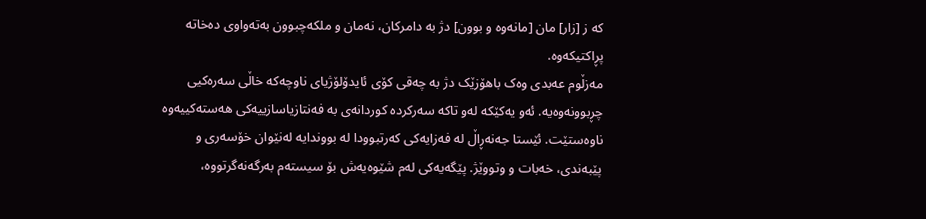کە ز [زار] مان [مانەوە و بوون] دژ بە دامرکان، نەمان و ملکەچبوون بەتەواوی دەخاتە پڕاکتیکەوە.
مەزڵوم عەبدی وەک باهۆزێک دژ بە چەقی کۆی ئایدۆلۆژیای ناوچەکە خاڵی سەرەکیی چڕبوونەوەیە. ئەو یەکێکە لەو تاکە سەرکردە کوردانەی بە فەنتازیاسازییەکی هەستەکییەوە ناوەستێت. ئێستا جەنەڕاڵ لە فەزایەکی کەرتبوودا لە بووندایە لەنێوان خۆسەری و پێبەندی، خەبات و وتووێژ. پێگەیەکی لەم شێوەیەش بۆ سیستەم بەرگەنەگرتووە،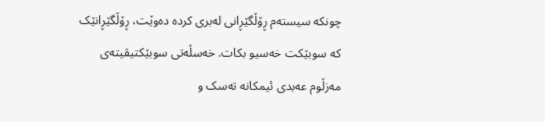چونکە سیستەم ڕۆڵگێڕانی لەبری کردە دەوێت، ڕۆڵگێڕانێک کە سوبێکت خەسیو بکات. خەسڵەتی سوبێکتیڤیتەی مەزڵوم عەبدی ئیمکانە تەسک و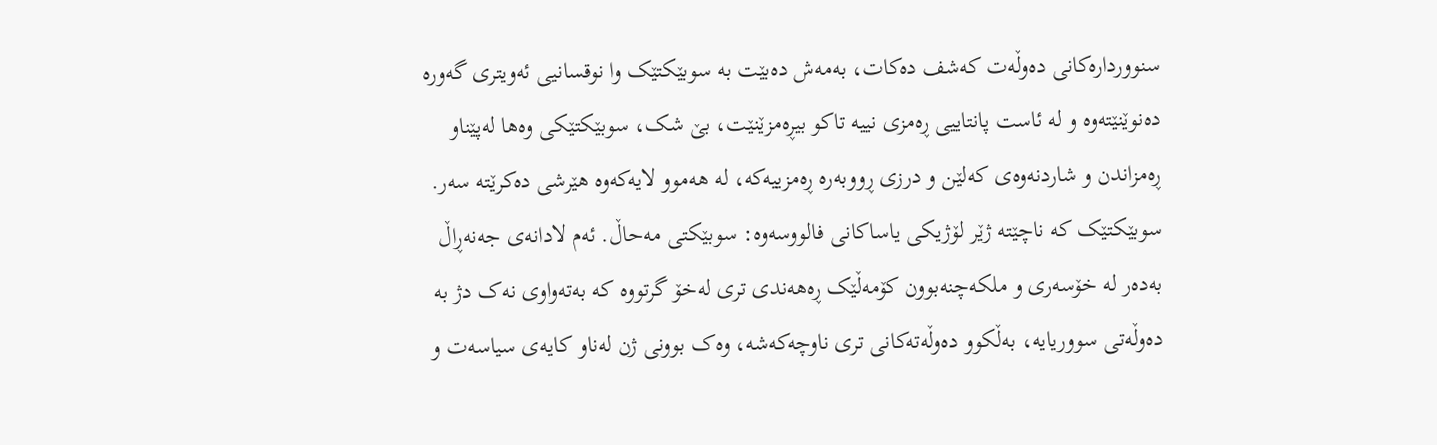سنووردارەکانی دەوڵەت کەشف دەکات، بەمەش دەبێت بە سوبێکتێک وا نوقسانیی ئەویتری گەورە دەنوێنێتەوە و لە ئاست پانتاییی ڕەمزی نییە تاکو بیڕەمزێنێت، بێ شک، سوبێکتێکی وەها لەپێناو ڕەمزاندن و شاردنەوەی کەلێن و درزی ڕووبەرە ڕەمزییەکە، لە هەموو لایەکەوە هێرشی دەکرێتە سەر. سوبێکتێک کە ناچێتە ژێر لۆژیکی یاساکانی فالووسەوە: سوبێکتی مەحاڵ. ئەم لادانەی جەنەڕاڵ بەدەر لە خۆسەری و ملکەچنەبوون کۆمەڵێک ڕەهەندی تری لەخۆ گرتووە کە بەتەواوی نەک دژ بە دەوڵەتی سووریایە، بەڵکوو دەوڵەتەکانی تری ناوچەکەشە، وەک بوونی ژن لەناو کایەی سیاسەت و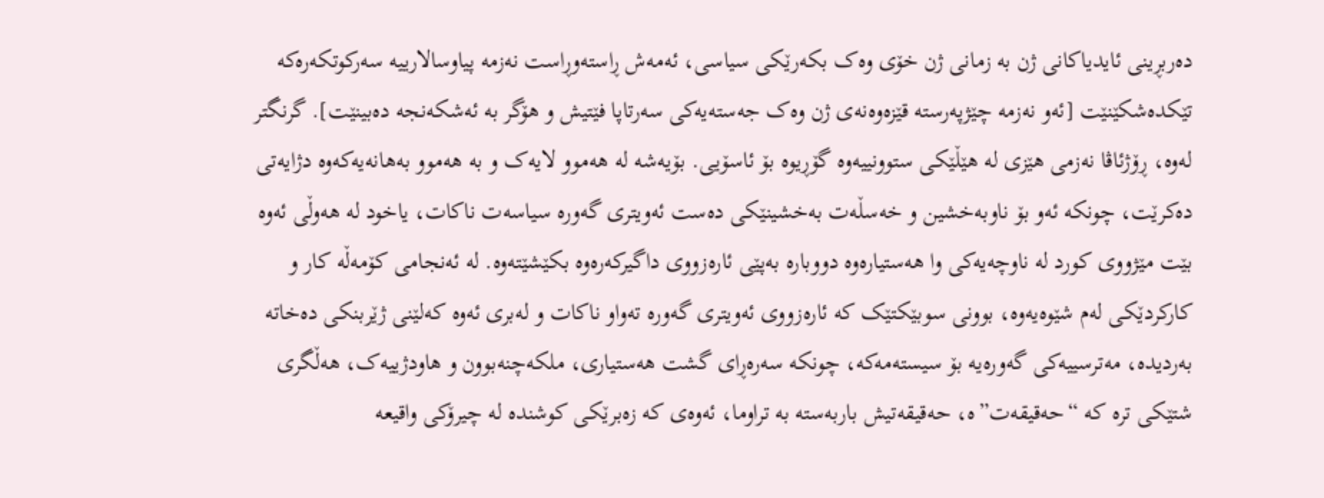دەربڕینی ئایدیاکانی ژن بە زمانی ژن خۆی وەک بکەرێکی سیاسی، ئەمەش ڕاستەوڕاست نەزمە پیاوسالارییە سەرکوتکەرەکە تێکدەشکێنێت [ئەو نەزمە چێژپەرستە قێزەوەنەی ژن وەک جەستەیەکی سەرتاپا فێتیش و هۆگر بە ئەشکەنجە دەبینێت]. گرنگتر لەوە، ڕۆژئاڤا نەزمی هێزی لە هێڵێکی ستوونییەوە گۆڕیوە بۆ ئاسۆیی. بۆیەشە لە هەموو لایەک و بە هەموو بەهانەیەکەوە دژایەتی دەکرێت، چونکە ئەو بۆ ناوبەخشین و خەسڵەت بەخشینێکی دەست ئەویتری گەورە سیاسەت ناکات، یاخود لە هەوڵی ئەوە بێت مێژووی کورد لە ناوچەیەکی وا هەستیارەوە دووبارە بەپێی ئارەزووی داگیرکەرەوە بکێشێتەوە. لە ئەنجامی کۆمەڵە کار و کارکردێکی لەم شێوەیەوە، بوونی سوبێکتێک کە ئارەزووی ئەویتری گەورە تەواو ناکات و لەبری ئەوە کەلێنی ژێربنکی دەخاتە بەردیدە، مەترسییەکی گەورەیە بۆ سیستەمەکە، چونکە سەرەڕای گشت هەستیاری، ملکەچنەبوون و هاودژییەک، هەڵگری شتێکی ترە کە “حەقیقەت”ە، حەقیقەتیش باربەستە بە تراوما، ئەوەی کە زەبرێکی کوشندە لە چیرۆکی واقیعە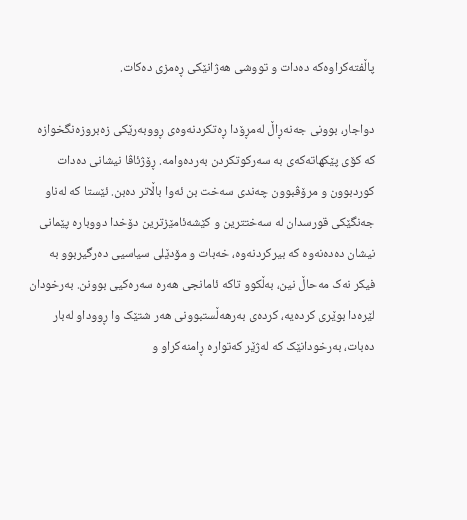پاڵفتەکراوەکە دەدات و تووشی هەژانێکی ڕەمزی دەکات.

دواجار، بوونی جەنەڕاڵ لەمڕۆدا ڕەتکردنەوەی ڕووبەرێکی زەبروزەنگخوازە کە کۆی پێکهاتەکەی بە سەرکوتکردن بەردەوامە. ڕۆژئاڤا نیشانی دەدات کوردبوون و مرۆڤبوون چەندی سەخت بن ئەوا باڵاتر دەبن. ئێستا کە لەناو جەنگێکی قورسدان لە سەختترین و کێشەئامێزترین دۆخدا دووبارە پێمانی نیشان دەدەنەوە کە بیرکردنەوە، خەبات و مۆدێلی سیاسیی دەرگیربوو بە فیکر نەک مەحاڵ نین، بەڵکوو تاکە ئامانجی هەرە سەرەکیی بوونن. بەرخودان لێرەدا بوێری کردەیە، کردەی بەرهەڵستبوونی هەر شتێک وا ڕووداو لەبار دەبات، بەرخودانێک کە لەژێر کەتوارە ڕامنەکراو و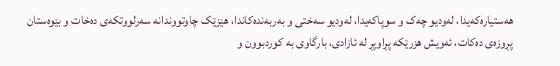هەستیارەکەیدا، لەودیو چەک و سوپاکەیدا، لەودیو سەختی و بەربەندەکاندا، هێزێک چاوتووندانە سەرلووتکەی دەخات و بێوەستان پڕوزەی دەکات، ئەویش هزرێکە پڕاوپڕ لە ئازادی، بارگاوی بە کوردبوون و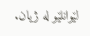لێوانلێو لە ژیان.